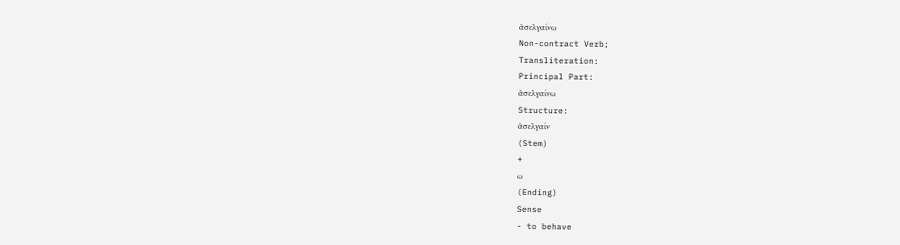ἀσελγαίνω
Non-contract Verb;
Transliteration:
Principal Part:
ἀσελγαίνω
Structure:
ἀσελγαίν
(Stem)
+
ω
(Ending)
Sense
- to behave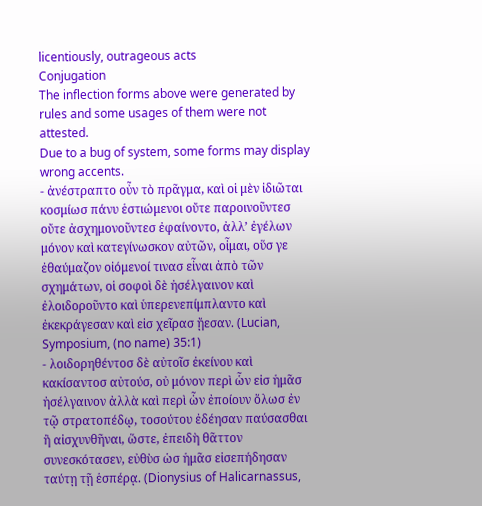licentiously, outrageous acts
Conjugation
The inflection forms above were generated by rules and some usages of them were not attested.
Due to a bug of system, some forms may display wrong accents.
- ἀνέστραπτο οὖν τὸ πρᾶγμα, καὶ οἱ μὲν ἰδιῶται κοσμίωσ πάνυ ἑστιώμενοι οὔτε παροινοῦντεσ οὔτε ἀσχημονοῦντεσ ἐφαίνοντο, ἀλλ’ ἐγέλων μόνον καὶ κατεγίνωσκον αὐτῶν, οἶμαι, οὕσ γε ἐθαύμαζον οἰόμενοί τινασ εἶναι ἀπὸ τῶν σχημάτων, οἱ σοφοὶ δὲ ἠσέλγαινον καὶ ἐλοιδοροῦντο καὶ ὑπερενεπίμπλαντο καὶ ἐκεκράγεσαν καὶ εἰσ χεῖρασ ᾔεσαν. (Lucian, Symposium, (no name) 35:1)
- λοιδορηθέντοσ δὲ αὐτοῖσ ἐκείνου καὶ κακίσαντοσ αὐτούσ, οὐ μόνον περὶ ὧν εἰσ ἡμᾶσ ἠσέλγαινον ἀλλὰ καὶ περὶ ὧν ἐποίουν ὅλωσ ἐν τῷ στρατοπέδῳ, τοσούτου ἐδέησαν παύσασθαι ἢ αἰσχυνθῆναι, ὥστε, ἐπειδὴ θᾶττον συνεσκότασεν, εὐθὺσ ὡσ ἡμᾶσ εἰσεπήδησαν ταύτῃ τῇ ἑσπέρᾳ. (Dionysius of Halicarnassus,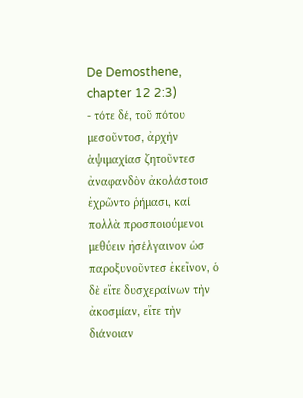De Demosthene, chapter 12 2:3)
- τότε δέ, τοῦ πότου μεσοῦντοσ, ἀρχὴν ἁψιμαχίασ ζητοῦντεσ ἀναφανδὸν ἀκολάστοισ ἐχρῶντο ῥήμασι, καί πολλὰ προσποιούμενοι μεθύειν ἠσέλγαινον ὡσ παροξυνοῦντεσ ἐκεῖνον, ὁ δὲ εἴτε δυσχεραίνων τὴν ἀκοσμίαν, εἴτε τὴν διάνοιαν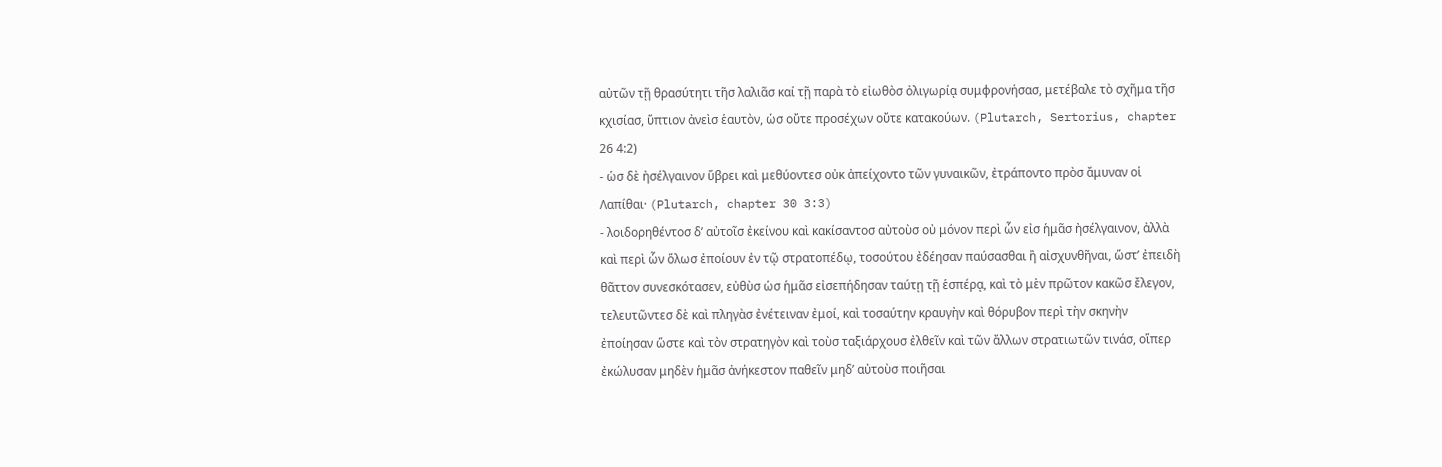αὐτῶν τῇ θρασύτητι τῆσ λαλιᾶσ καί τῇ παρὰ τὸ εἰωθὸσ ὀλιγωρίᾳ συμφρονήσασ, μετέβαλε τὸ σχῆμα τῆσ κχισίασ, ὕπτιον ἀνεὶσ ἑαυτὸν, ὡσ οὔτε προσέχων οὔτε κατακούων. (Plutarch, Sertorius, chapter 26 4:2)
- ὡσ δὲ ἠσέλγαινον ὕβρει καὶ μεθύοντεσ οὐκ ἀπείχοντο τῶν γυναικῶν, ἐτράποντο πρὸσ ἄμυναν οἱ Λαπίθαι· (Plutarch, chapter 30 3:3)
- λοιδορηθέντοσ δ’ αὐτοῖσ ἐκείνου καὶ κακίσαντοσ αὐτοὺσ οὐ μόνον περὶ ὧν εἰσ ἡμᾶσ ἠσέλγαινον, ἀλλὰ καὶ περὶ ὧν ὅλωσ ἐποίουν ἐν τῷ στρατοπέδῳ, τοσούτου ἐδέησαν παύσασθαι ἢ αἰσχυνθῆναι, ὥστ’ ἐπειδὴ θᾶττον συνεσκότασεν, εὐθὺσ ὡσ ἡμᾶσ εἰσεπήδησαν ταύτῃ τῇ ἑσπέρᾳ, καὶ τὸ μὲν πρῶτον κακῶσ ἔλεγον, τελευτῶντεσ δὲ καὶ πληγὰσ ἐνέτειναν ἐμοί, καὶ τοσαύτην κραυγὴν καὶ θόρυβον περὶ τὴν σκηνὴν ἐποίησαν ὥστε καὶ τὸν στρατηγὸν καὶ τοὺσ ταξιάρχουσ ἐλθεῖν καὶ τῶν ἄλλων στρατιωτῶν τινάσ, οἵπερ ἐκώλυσαν μηδὲν ἡμᾶσ ἀνήκεστον παθεῖν μηδ’ αὐτοὺσ ποιῆσαι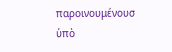παροινουμένουσ ὑπὸ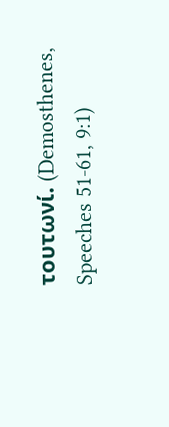τουτωνί. (Demosthenes, Speeches 51-61, 9:1)